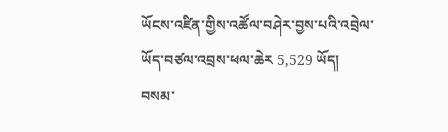ཡོངས་འཛིན་གྱིས་འཚོལ་བཤེར་བྱས་པའི་འབྲེལ་ཡོད་བཙལ་འབྲས་ཕལ་ཆེར 5,529 ཡོད།
བསམ་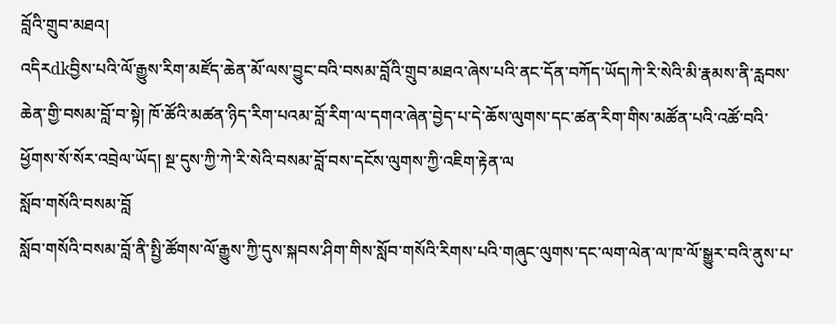བློའི་གྲུབ་མཐའ།
འདིརdkབྱིས་པའི་ལོ་རྒྱུས་རིག་མཛོད་ཆེན་མོ་ལས་བྱུང་བའི་བསམ་བློའི་གྲུབ་མཐའ་ཞེས་པའི་ནང་དོན་བཀོད་ཡོད།ཀེ་རི་སེའི་མི་རྣམས་ནི་རླབས་ཆེན་གྱི་བསམ་བློ་བ་སྟེ། ཁོ་ཚོའི་མཚན་ཉིད་རིག་པའམ་བློ་རིག་ལ་དགའ་ཞེན་བྱེད་པ་དེ་ཆོས་ལུགས་དང་ཚན་རིག་གིས་མཚོན་པའི་འཚོ་བའི་ཕྱོགས་སོ་སོར་འབྲེལ་ཡོད། སྔ་དུས་ཀྱི་ཀེ་རི་སེའི་བསམ་བློ་བས་དངོས་ལུགས་ཀྱི་འཇིག་རྟེན་ལ
སློབ་གསོའི་བསམ་བློ
སློབ་གསོའི་བསམ་བློ་ནི་སྤྱི་ཚོགས་ལོ་རྒྱུས་ཀྱི་དུས་སྐབས་ཤིག་གིས་སློབ་གསོའི་རིགས་པའི་གཞུང་ལུགས་དང་ལག་ལེན་ལ་ཁ་ལོ་སྒྱུར་བའི་ནུས་པ་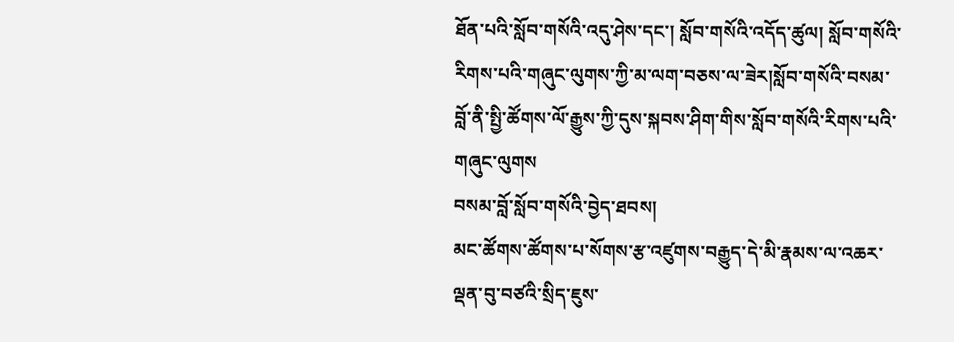ཐོན་པའི་སློབ་གསོའི་འདུ་ཤེས་དང་། སློབ་གསོའི་འདོད་ཚུལ། སློབ་གསོའི་རིགས་པའི་གཞུང་ལུགས་ཀྱི་མ་ལག་བཅས་ལ་ཟེར།སློབ་གསོའི་བསམ་བློ་ནི་སྤྱི་ཚོགས་ལོ་རྒྱུས་ཀྱི་དུས་སྐབས་ཤིག་གིས་སློབ་གསོའི་རིགས་པའི་གཞུང་ལུགས
བསམ་བློ་སློབ་གསོའི་བྱེད་ཐབས།
མང་ཚོགས་ཚོགས་པ་སོགས་རྩ་འཛུགས་བརྒྱུད་དེ་མི་རྣམས་ལ་འཆར་ལྡན་བུ་བཙའི་སྲིད་ཇུས་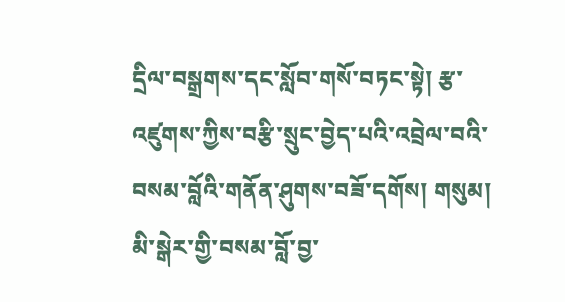དྲིལ་བསྒྲགས་དང་སློབ་གསོ་བཏང་སྟེ། རྩ་འཛུགས་ཀྱིས་བརྩི་སྲུང་བྱེད་པའི་འབྲེལ་བའི་བསམ་བློའི་གནོན་ཤུགས་བཟོ་དགོས། གསུམ། མི་སྒེར་གྱི་བསམ་བློ་བྱ་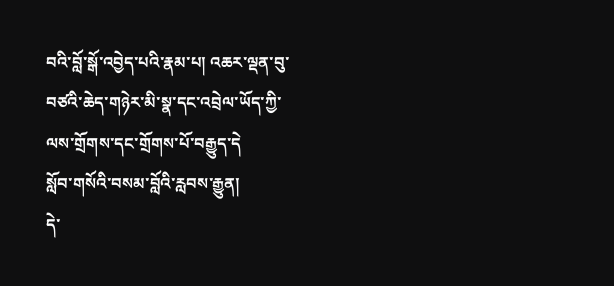བའི་བློ་སྒོ་འབྱེད་པའི་རྣམ་པ། འཆར་ལྡན་བུ་བཙའི་ཆེད་གཉེར་མི་སྣ་དང་འབྲེལ་ཡོད་ཀྱི་ལས་གྲོགས་དང་གྲོགས་པོ་བརྒྱུད་དེ
སློབ་གསོའི་བསམ་བློའི་རླབས་རྒྱུན།
དེ་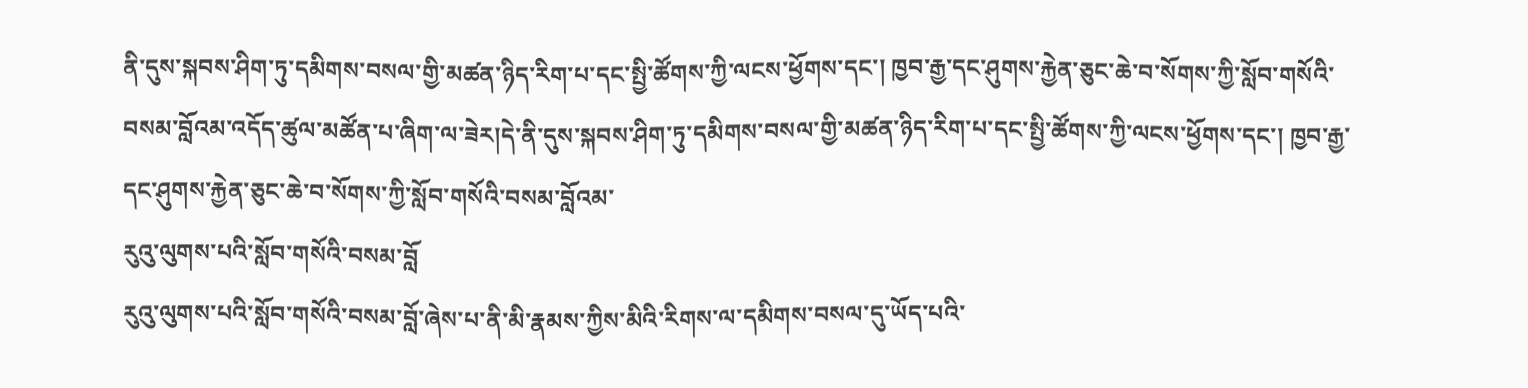ནི་དུས་སྐབས་ཤིག་ཏུ་དམིགས་བསལ་གྱི་མཚན་ཉིད་རིག་པ་དང་སྤྱི་ཚོགས་ཀྱི་ལངས་ཕྱོགས་དང་། ཁྱབ་རྒྱ་དང་ཤུགས་རྐྱེན་ཅུང་ཆེ་བ་སོགས་ཀྱི་སློབ་གསོའི་བསམ་བློའམ་འདོད་ཚུལ་མཚོན་པ་ཞིག་ལ་ཟེར།དེ་ནི་དུས་སྐབས་ཤིག་ཏུ་དམིགས་བསལ་གྱི་མཚན་ཉིད་རིག་པ་དང་སྤྱི་ཚོགས་ཀྱི་ལངས་ཕྱོགས་དང་། ཁྱབ་རྒྱ་དང་ཤུགས་རྐྱེན་ཅུང་ཆེ་བ་སོགས་ཀྱི་སློབ་གསོའི་བསམ་བློའམ་
རུའུ་ལུགས་པའི་སློབ་གསོའི་བསམ་བློ
རུའུ་ལུགས་པའི་སློབ་གསོའི་བསམ་བློ་ཞེས་པ་ནི་མི་རྣམས་ཀྱིས་མིའི་རིགས་ལ་དམིགས་བསལ་དུ་ཡོད་པའི་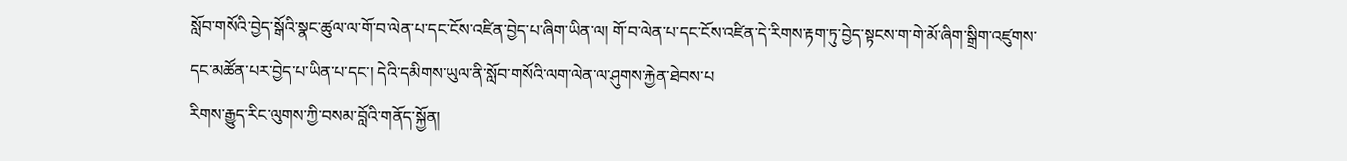སློབ་གསོའི་བྱེད་སྒོའི་སྣང་ཚུལ་ལ་གོ་བ་ལེན་པ་དང་ངོས་འཛིན་བྱེད་པ་ཞིག་ཡིན་ལ། གོ་བ་ལེན་པ་དང་ངོས་འཛིན་དེ་རིགས་རྟག་ཏུ་བྱེད་སྟངས་ག་གེ་མོ་ཞིག་སྒྲིག་འཛུགས་དང་མཚོན་པར་བྱེད་པ་ཡིན་པ་དང་། དེའི་དམིགས་ཡུལ་ནི་སློབ་གསོའི་ལག་ལེན་ལ་ཤུགས་རྐྱེན་ཐེབས་པ
རིགས་རྒྱུད་རིང་ལུགས་ཀྱི་བསམ་བློའི་གནོད་སྐྱོན།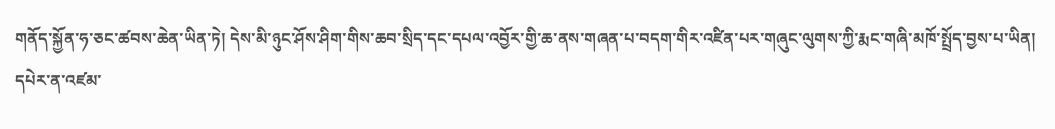གནོད་སྐྱོན་ཧ་ཅང་ཚབས་ཆེན་ཡིན་ཏེ། དེས་མི་ཉུང་ཤོས་ཤིག་གིས་ཆབ་སྲིད་དང་དཔལ་འབྱོར་གྱི་ཆ་ནས་གཞན་པ་བདག་གིར་འཛིན་པར་གཞུང་ལུགས་ཀྱི་རྨང་གཞི་མཁོ་སྤྲོད་བྱས་པ་ཡིན། དཔེར་ན་འཛམ་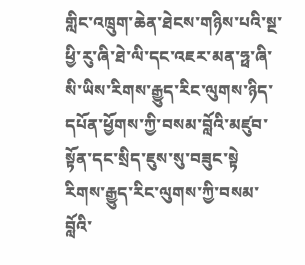གླིང་འཁྲུག་ཆེན་ཐེངས་གཉིས་པའི་སྔ་ཕྱི་རུ་ཞི་ཐེ་ལི་དང་འཇར་མན་ཧྥ་ཞི་སི་ཡིས་རིགས་རྒྱུད་རིང་ལུགས་ཉིད་དཔོན་ཕྱོགས་ཀྱི་བསམ་བློའི་མཛུབ་སྟོན་དང་སྲིད་ཇུས་སུ་བཟུང་སྟེ
རིགས་རྒྱུད་རིང་ལུགས་ཀྱི་བསམ་བློའི་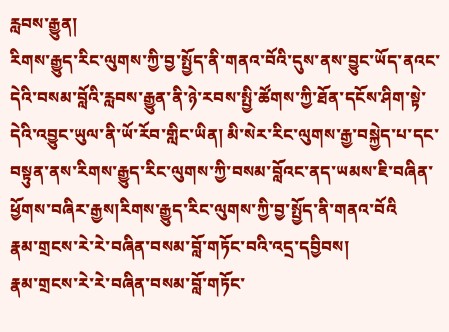རླབས་རྒྱུན།
རིགས་རྒྱུད་རིང་ལུགས་ཀྱི་བྱ་སྤྱོད་ནི་གནའ་བོའི་དུས་ནས་བྱུང་ཡོད་ནའང་དེའི་བསམ་བློའི་རླབས་རྒྱུན་ནི་ཉེ་རབས་སྤྱི་ཚོགས་ཀྱི་ཐོན་དངོས་ཤིག་སྟེ་དེའི་འབྱུང་ཡུལ་ནི་ཡོ་རོབ་གླིང་ཡིན། མི་སེར་རིང་ལུགས་རྒྱ་བསྐྱེད་པ་དང་བསྟུན་ནས་རིགས་རྒྱུད་རིང་ལུགས་ཀྱི་བསམ་བློའང་ནད་ཡམས་ཇི་བཞིན་ཕྱོགས་བཞིར་རྒྱས།རིགས་རྒྱུད་རིང་ལུགས་ཀྱི་བྱ་སྤྱོད་ནི་གནའ་བོའི
རྣམ་གྲངས་རེ་རེ་བཞིན་བསམ་བློ་གཏོང་བའི་འདྲ་དབྱིབས།
རྣམ་གྲངས་རེ་རེ་བཞིན་བསམ་བློ་གཏོང་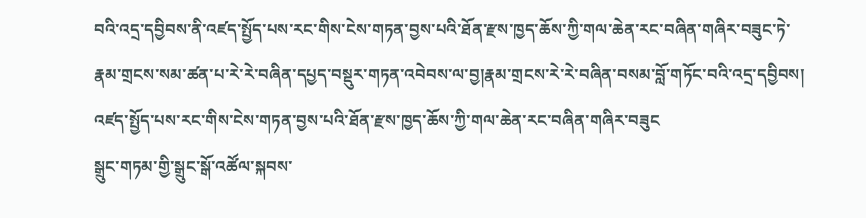བའི་འདྲ་དབྱིབས་ནི་འཛད་སྤྱོད་པས་རང་གིས་ངེས་གཏན་བྱས་པའི་ཐོན་རྫས་ཁྱད་ཆོས་ཀྱི་གལ་ཆེན་རང་བཞིན་གཞིར་བཟུང་ཏེ་རྣམ་གྲངས་སམ་ཚན་པ་རེ་རེ་བཞིན་དཔྱད་བསྡུར་གཏན་འབེབས་ལ་བྱ།རྣམ་གྲངས་རེ་རེ་བཞིན་བསམ་བློ་གཏོང་བའི་འདྲ་དབྱིབས། འཛད་སྤྱོད་པས་རང་གིས་ངེས་གཏན་བྱས་པའི་ཐོན་རྫས་ཁྱད་ཆོས་ཀྱི་གལ་ཆེན་རང་བཞིན་གཞིར་བཟུང
སྒྲུང་གཏམ་གྱི་སྒྲུང་སྒོ་འཚོལ་སྐབས་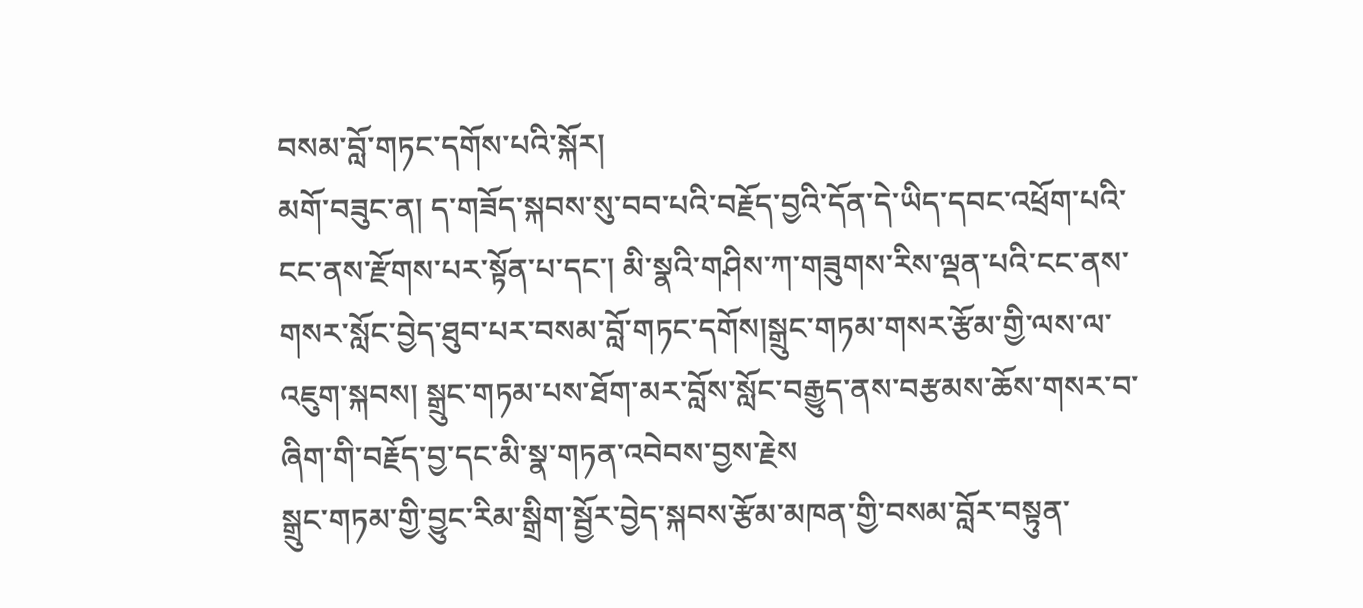བསམ་བློ་གཏང་དགོས་པའི་སྐོར།
མགོ་བཟུང་ན། ད་གཟོད་སྐབས་སུ་བབ་པའི་བརྗོད་བྱའི་དོན་དེ་ཡིད་དབང་འཕྲོག་པའི་ངང་ནས་རྫོགས་པར་སྟོན་པ་དང་། མི་སྣའི་གཤིས་ཀ་གཟུགས་རིས་ལྡན་པའི་ངང་ནས་གསར་སློང་བྱེད་ཐུབ་པར་བསམ་བློ་གཏང་དགོས།སྒྲུང་གཏམ་གསར་རྩོམ་གྱི་ལས་ལ་འཇུག་སྐབས། སྒྲུང་གཏམ་པས་ཐོག་མར་བློས་སློང་བརྒྱུད་ནས་བརྩམས་ཆོས་གསར་བ་ཞིག་གི་བརྗོད་བྱ་དང་མི་སྣ་གཏན་འབེབས་བྱས་རྗེས
སྒྲུང་གཏམ་གྱི་བྱུང་རིམ་སྒྲིག་སྦྱོར་བྱེད་སྐབས་རྩོམ་མཁན་གྱི་བསམ་བློར་བསྟུན་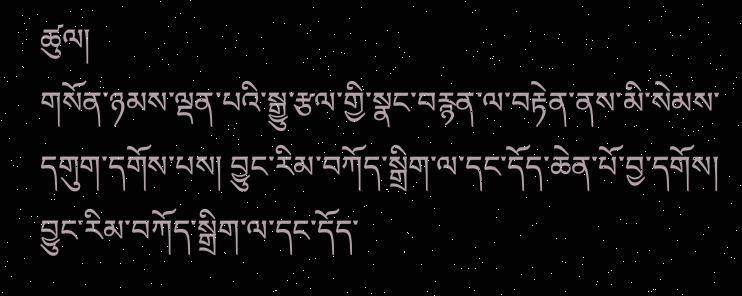ཚུལ།
གསོན་ཉམས་ལྡན་པའི་སྒྱུ་རྩལ་གྱི་སྣང་བརྙན་ལ་བརྟེན་ནས་མི་སེམས་དགུག་དགོས་པས། བྱུང་རིམ་བཀོད་སྒྲིག་ལ་དང་དོད་ཆེན་པོ་བྱ་དགོས། བྱུང་རིམ་བཀོད་སྒྲིག་ལ་དང་དོད་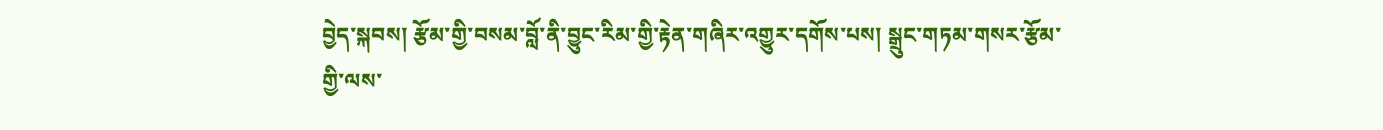བྱེད་སྐབས། རྩོམ་གྱི་བསམ་བློ་ནི་བྱུང་རིམ་གྱི་རྟེན་གཞིར་འགྱུར་དགོས་པས། སྒྲུང་གཏམ་གསར་རྩོམ་གྱི་ལས་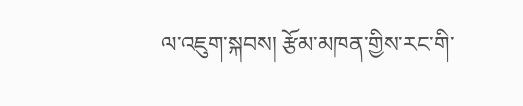ལ་འཇུག་སྐབས། རྩོམ་མཁན་གྱིས་རང་གི་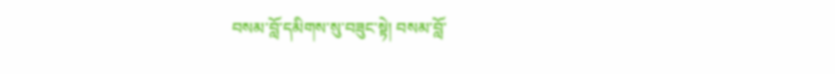བསམ་བློ་དམིགས་སུ་བཟུང་སྟེ། བསམ་བློ་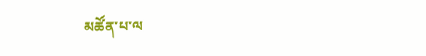མཚོན་པ་ལ